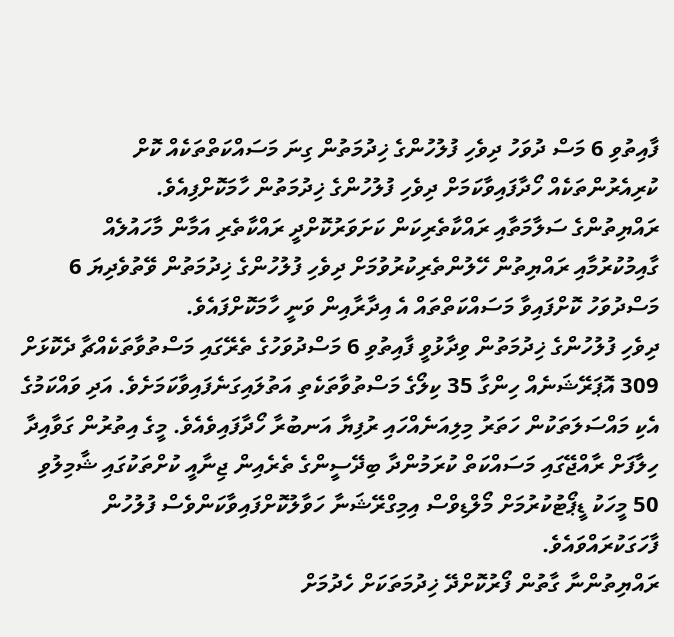ފާއިތުވި 6 މަސް ދުވަހު ދިވެހި ފުލުހުންގެ ޚިދުމަތުން ގިނަ މަސައްކަތްތަކެއް ކޮށް ކުރިއެރުންތަކެއް ހޯދާފައިވާކަމަށް ދިވެހި ފުލުހުންގެ ޚިދުމަތުން ހާމަކޮށްފިއެވެ.
ރައްޔިތުންގެ ސަލާމަތާއި ރައްކާތެރިކަން ކަށަވަރުކޮށްދީ ރައްކާތެރި އަމާން މާހައުލެއް ގާއިމުކުރުމާއި ރައްޔިތުން ހޭލުންތެރިކުރުވުމަށް ދިވެހި ފުލުހުންގެ ޚިދުމަތުން ވޭތުވެދިޔަ 6 މަސްދުވަހު ކޮށްފައިވާ މަސައްކަތްތައް އެ އިދާރާއިން ވަނީ ހާމަކޮށްފައެވެ.
ދިވެހި ފުލުހުންގެ ޚިދުމަތުން ވިދާޅުވީ ފާއިތުވި 6 މަސްދުވަހުގެ ތެރޭގައި މަސްތުވާތަކެއްޗާ ދެކޮޅަށް 309 އޮޕަރޭޝަނެއް ހިންގާ 35 ކިލޯގެ މަސްތުވާތަކެތި އަތުލައިގަނެފައިވާކަމަށެވެ. އަދި ވައްކަމުގެ އެކި މައްސަލަތަކުން ހަތަރު މިލިއަނެއްހައި ރުފިޔާ އަނބުރާ ހޯދާފައިވެއެވެ. މީގެ އިތުރުން ގަވާއިދާ ހިލާފަށް ރާއްޖޭގައި މަސައްކަތް ކުރަމުންދާ ބިދޭސީންގެ ތެރެއިން ޖިނާއީ ކުށްތަކުގައި ޝާމިލުވި 50 މީހަކު ޑީޕޯޓުކުރުމަށް މޯލްޑިވްސް އިމިގްރޭޝަނާ ހަވާލުކޮށްފައިވާކަންވެސް ފުލުހުން ފާހަގަކުރައްވައެވެ.
ރައްޔިތުންނާ ގާތުން ފޯރުކޮށްދޭ ޚިދުމަތަކަށް ހެދުމަށް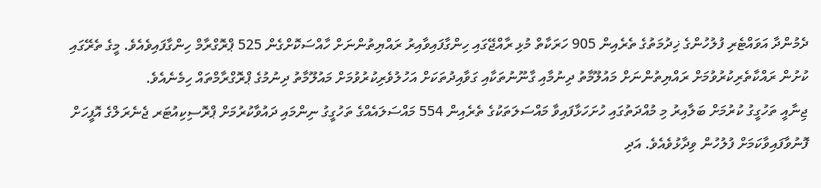ދެމުންދާ އަވައްޓެރި ފުލުހުންގެ ޚިދުމަތުގެ ތެރެއިން 905 ހަރަކާތް މުޅި ރާއްޖޭގައި ހިންގާފައިވާއިރު ރައްޔިތުންނަށް ހާއްސަކޮށްގެން 525 ޕްރޮގްރާމް ހިންގާފައިވެއެވެ. މީގެ ތެރޭގައި ކުށުން ރައްކާތެރިކުރުވުމަށް ރައްޔިތުންނަށް މައުލޫމާތު ދިނުމާއި ގާނޫނުތަކާއި ގަވާއިދުތަކަށް އަހުލުވެރިކުރުވުމަށް މައުލޫމާތު ދިނުމުގެ ޕްރޮގްރާމްތައް ހިމެނެއެވެ.
ޖިނާއީ ތަހުގީގު ކުރުމަށް ބަލާއިރު މި މުއްދަތުގައި ހުށަހަޅާފައިވާ މައްސަލަތަކުގެ ތެރެއިން 554 މައްސަލައެއްގެ ތަހުގީގު ނިންމައި ދައުވާކުރުމަށް ޕްރޮސިކިއުޓަރ ޖެނެރަލްގެ އޮފީހަށް ފޮނުވާފައިވާކަމަށް ފުލުހުން ވިދާޅުވެއެވެ. އަދި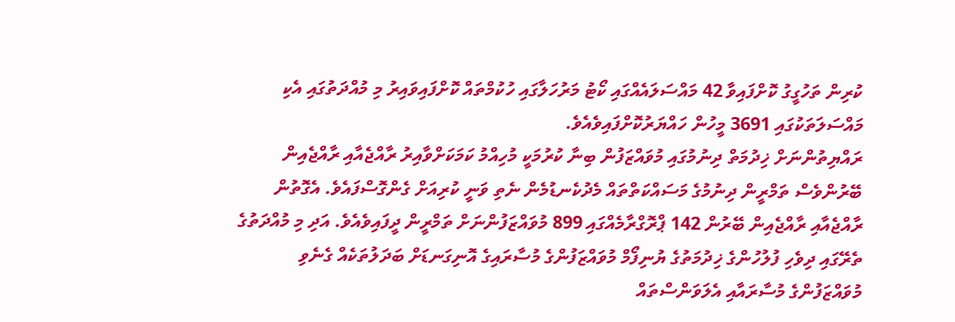ކުރިން ތަހުގީގު ކޮށްފައިވާ 42 މައްސަލައެއްގައި ކޯޓު މަރުހަލާގައި ހުކުމްތައް ކޮށްފައިވައިރު މި މުއްދަތުގައި އެކި މައްސަލަތަކުގައި 3691 މީހުން ހައްޔަރުކޮށްފައިވެއެވެ.
ރައްޔިތުންނަށް ޚިދުމަތް ދިނުމުގައި މުވައްޒަފުން ބިނާ ކުރުމަކީ މުހިއްމު ކަމަކަށްވާއިރު ރާއްޖެއާއި ރާއްޖެއިން ބޭރުންވެސް ތަމްރީން ދިނުމުގެ މަސައްކަތްތައް މެދުކެނޑުމެން ނެތި ވަނީ ކުރިއަށް ގެންގޮސްފައެވެ. އެގޮތުން ރާއްޖެއާއި ރާއްޖެއިން ބޭރުން 142 ޕްރޮގްރާމެއްގައި 899 މުވައްޒަފުންނަށް ތަމްރީން ދީފައިވެއެވެ. އަދި މި މުއްދަތުގެ ތެރޭގައި ދިވެހި ފުލުހުންގެ ޚިދުމަތުގެ ޔުނިފޯމް މުވައްޒަފުންގެ މުސާރައިގެ އޮނިގަނޑަށް ބަދަލުތަކެއް ގެނެވި މުވައްޒަފުންގެ މުސާރައާއި އެލަވަންސްތައް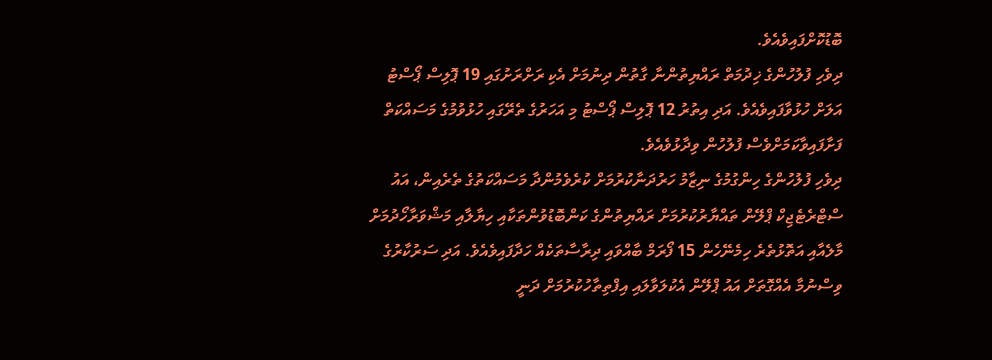ބޮޑުކޮށްފައިވެއެވެ.
ދިވެހި ފުލުހުންގެ ޚިދުމަތް ރައްޔިތުންނާ ގާތުން ދިނުމަށް އެކި ރަށްރަށުގައި 19 ޕޮލިސް ޕޯސްޓު އަލަށް ހުޅުވާފައިވެއެވެ. އަދި އިތުރު 12 ޕޮލިސް ޕޯސްޓު މި އަހަރުގެ ތެރޭގައި ހުޅުވުމުގެ މަސައްކަތް ފަށާފައިވާކަމަށްވެސް ފުލުހުން ވިދާޅުވެއެވެ.
ދިވެހި ފުލުހުންގެ ހިންގުމުގެ ނިޒާމު ހަރުދަނާކުރުމަށް ކުރެވެމުންދާ މަސައްކަތުގެ ތެރެއިން، އައު ސްޓްރެޓެޖިކް ޕްލޭން ތައްޔާރުކުރުމަށް ރައްޔިތުންގެ ކަންބޮޑުވުންތަކާއި ހިޔާލާއި މަޝްވަރާހޯދުމަށް މާލެއާއި އަތޮޅުތެރެ ހިމެނޭހެން 15 ފޯރަމް ބާއްވައި ދިރާސާތަކެއް ހަދާފައިވެއެވެ. އަދި ސަރުކާރުގެ ވިސްނުމާ އެއްގޮތަށް އައު ޕްލޭން އެކުލަވާލައި އިފްތިތާހުކުރުމަށް ދަނީ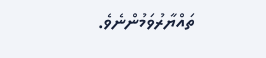ތައްޔާރުވަމުންނެވެ.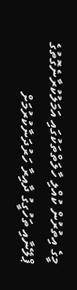މީގެ އިތުރުން ކުއްލި ހާލަތްތަކުގައި އަމަލުކުރާނެގޮތުގެ ޕްލޭނާއި ތަހުގީގު ދާއިރާ ހަރުދަނާކުރުމަށް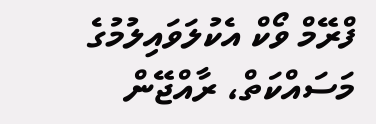ފްރޭމް ވޯކް އެކުލަވައިލުމުގެ މަސައްކަތް، ރާއްޖޭން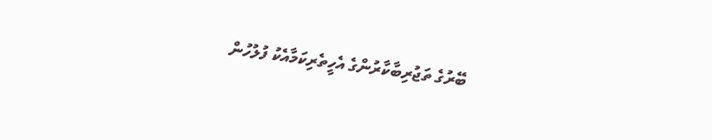ބޭރުގެ ތަޖުރިބާކާރުންގެ އެހީތެރިކަމާއެކު ފުލުހުން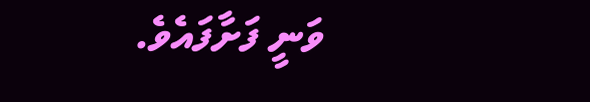ވަނީ ފަށާފައެވެ.